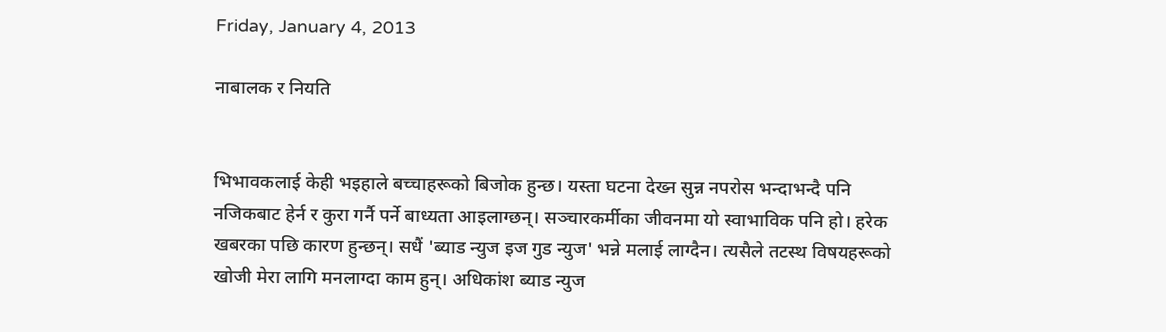Friday, January 4, 2013

नाबालक र नियति


भिभावकलाई केही भइहाले बच्चाहरूको बिजोक हुन्छ। यस्ता घटना देख्न सुन्न नपरोस भन्दाभन्दै पनि नजिकबाट हेर्न र कुरा गर्नै पर्ने बाध्यता आइलाग्छन्। सञ्चारकर्मीका जीवनमा यो स्वाभाविक पनि हो। हरेक खबरका पछि कारण हुन्छन्। सधैं 'ब्याड न्युज इज गुड न्युज' भन्ने मलाई लाग्दैन। त्यसैले तटस्थ विषयहरूको खोजी मेरा लागि मनलाग्दा काम हुन्। अधिकांश ब्याड न्युज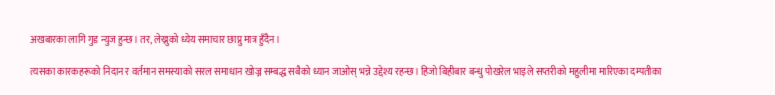अखबारका लागि गुड न्युज हुन्छ। तर, लेख्नुको ध्येय समाचार छाप्नु मात्र हुँदैन।

त्यसका कारकहरूको निदान र वर्तमान समस्याको सरल समाधान खोज्न सम्बद्ध सबैको ध्यान जाओस् भन्ने उद्देश्य रहन्छ। हिजो बिहीबार बन्धु पोखरेल भाइले सप्तरीको महुलीमा मारिएका दम्पतीका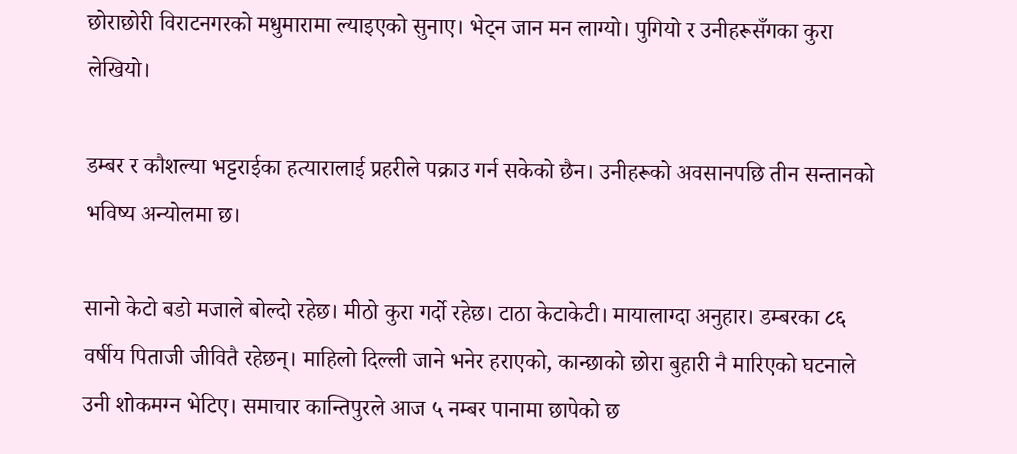छोराछोरी विराटनगरको मधुमारामा ल्याइएको सुनाए। भेट्न जान मन लाग्यो। पुगियो र उनीहरूसँगका कुरा लेखियो।

डम्बर र कौशल्या भट्टराईका हत्यारालाई प्रहरीले पक्राउ गर्न सकेको छैन। उनीहरूको अवसानपछि तीन सन्तानको भविष्य अन्योलमा छ।

सानो केटो बडो मजाले बोल्दो रहेछ। मीठो कुरा गर्दो रहेछ। टाठा केटाकेटी। मायालाग्दा अनुहार। डम्बरका ८६ वर्षीय पिताजी जीवितै रहेछन्। माहिलो दिल्ली जाने भनेर हराएको, कान्छाको छोरा बुहारी नै मारिएको घटनाले उनी शोकमग्न भेटिए। समाचार कान्तिपुरले आज ५ नम्बर पानामा छापेको छ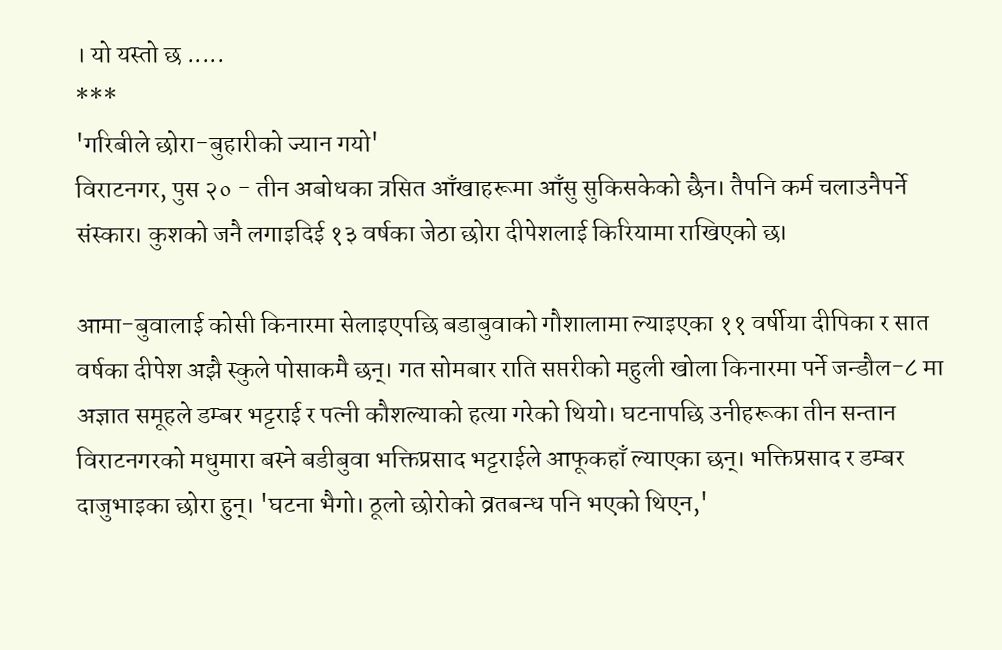। यो यस्तो छ .....
***
'गरिबीले छोरा-बुहारीको ज्यान गयो'
विराटनगर, पुस २० - तीन अबोधका त्रसित आँखाहरूमा आँसु सुकिसकेको छैन। तैपनि कर्म चलाउनैपर्ने संस्कार। कुशको जनै लगाइदिई १३ वर्षका जेठा छोरा दीपेशलाई किरियामा राखिएको छ।

आमा-बुवालाई कोसी किनारमा सेलाइएपछि बडाबुवाको गौशालामा ल्याइएका ११ वर्षीया दीपिका र सात वर्षका दीपेश अझै स्कुले पोसाकमै छन्। गत सोमबार राति सप्तरीको महुली खोला किनारमा पर्ने जन्डौल-८ मा अज्ञात समूहले डम्बर भट्टराई र पत्नी कौशल्याको हत्या गरेको थियो। घटनापछि उनीहरूका तीन सन्तान विराटनगरको मधुमारा बस्ने बडीबुवा भक्तिप्रसाद भट्टराईले आफूकहाँ ल्याएका छन्। भक्तिप्रसाद र डम्बर दाजुभाइका छोरा हुन्। 'घटना भैगो। ठूलो छोरोको व्रतबन्ध पनि भएको थिएन,'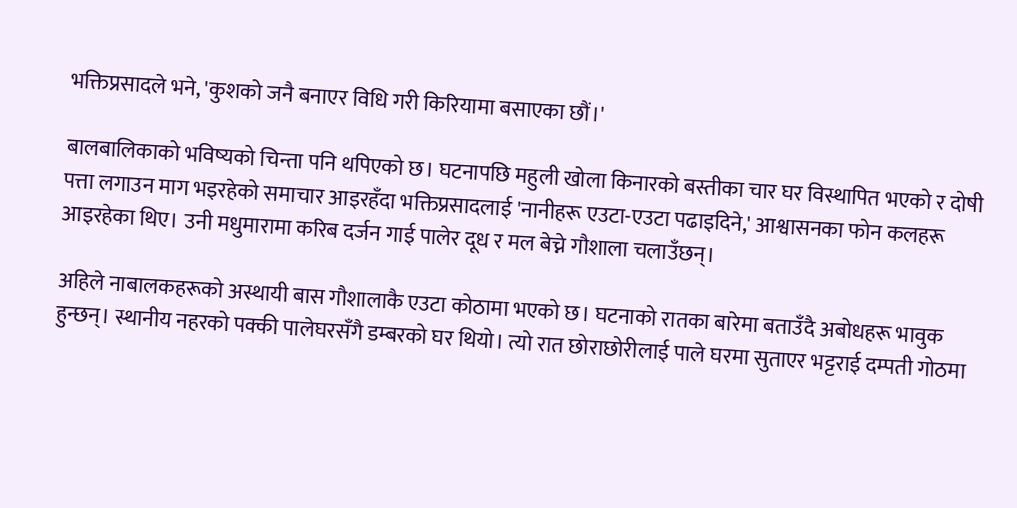भक्तिप्रसादले भने, 'कुशको जनै बनाएर विधि गरी किरियामा बसाएका छौं।'

बालबालिकाको भविष्यको चिन्ता पनि थपिएको छ। घटनापछि महुली खोला किनारको बस्तीका चार घर विस्थापित भएको र दोषी पत्ता लगाउन माग भइरहेको समाचार आइरहँदा भक्तिप्रसादलाई 'नानीहरू एउटा-एउटा पढाइदिने,' आश्वासनका फोन कलहरू आइरहेका थिए। उनी मधुमारामा करिब दर्जन गाई पालेर दूध र मल बेच्ने गौशाला चलाउँछन्।

अहिले नाबालकहरूको अस्थायी बास गौशालाकै एउटा कोठामा भएको छ। घटनाको रातका बारेमा बताउँदै अबोधहरू भावुक हुन्छन्। स्थानीय नहरको पक्की पालेघरसँगै डम्बरको घर थियो। त्यो रात छोराछोरीलाई पाले घरमा सुताएर भट्टराई दम्पती गोठमा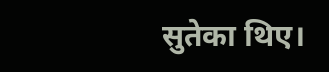सुतेका थिए।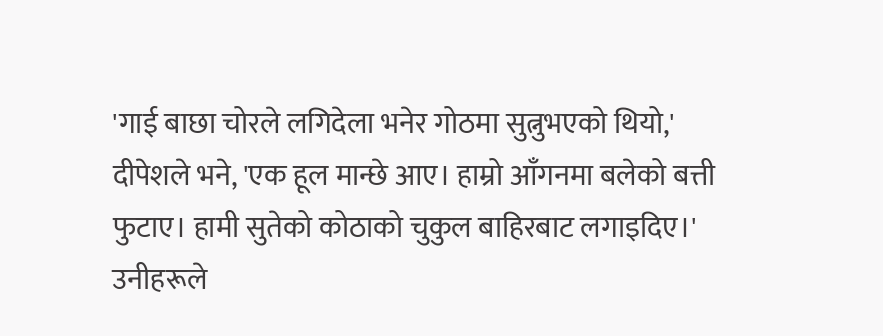'गाई बाछा चोरले लगिदेला भनेर गोठमा सुत्नुभएको थियो,' दीपेशले भने, 'एक हूल मान्छे आए। हाम्रो आँगनमा बलेको बत्ती फुटाए। हामी सुतेको कोठाको चुकुल बाहिरबाट लगाइदिए।' उनीहरूले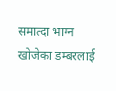समात्दा भाग्न खोजेका डम्बरलाई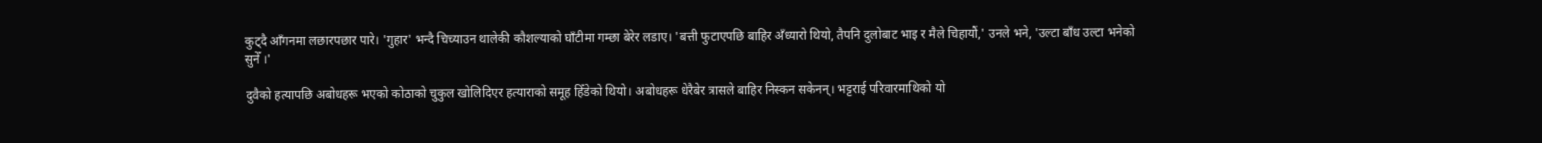कुट्दै आँगनमा लछारपछार पारे। 'गुहार' भन्दै चिच्याउन थालेकी कौशल्याको घाँटीमा गम्छा बेरेर लडाए। 'बत्ती फुटाएपछि बाहिर अँध्यारो थियो, तैपनि दुलोबाट भाइ र मैले चिहायौं,' उनले भने, 'उल्टा बाँध उल्टा भनेको सुनेँ ।'

दुवैको हत्यापछि अबोधहरू भएको कोठाको चुकुल खोलिदिएर हत्याराको समूह हिँडेको थियो। अबोधहरू धेरैबेर त्रासले बाहिर निस्कन सकेनन्। भट्टराई परिवारमाथिको यो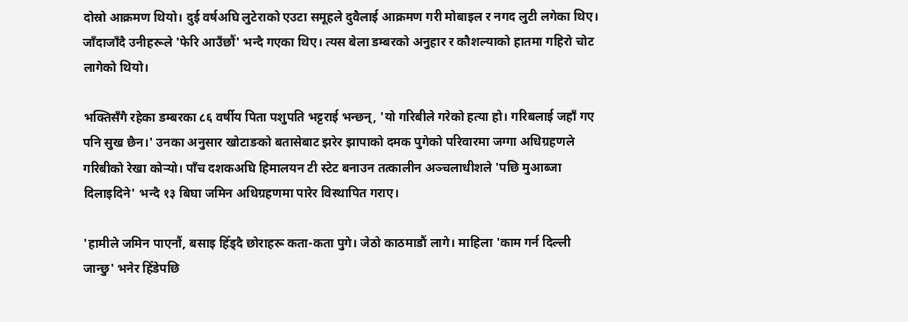दोस्रो आक्रमण थियो। दुई वर्षअघि लुटेराको एउटा समूहले दुवैलाई आक्रमण गरी मोबाइल र नगद लुटी लगेका थिए। जाँदाजाँदै उनीहरूले 'फेरि आउँछौं' भन्दै गएका थिए। त्यस बेला डम्बरको अनुहार र कौशल्याको हातमा गहिरो चोट लागेको थियो।

भक्तिसँगै रहेका डम्बरका ८६ वर्षीय पिता पशुपति भट्टराई भन्छन्, 'यो गरिबीले गरेको हत्या हो। गरिबलाई जहाँ गए पनि सुख छैन।' उनका अनुसार खोटाङको बतासेबाट झरेर झापाको दमक पुगेको परिवारमा जग्गा अधिग्रहणले गरिबीको रेखा कोर्‍यो। पाँच दशकअघि हिमालयन टी स्टेट बनाउन तत्कालीन अञ्चलाधीशले 'पछि मुआब्जा दिलाइदिने' भन्दै १३ बिघा जमिन अधिग्रहणमा पारेर विस्थापित गराए।

'हामीले जमिन पाएनौं, बसाइ हिँड्दै छोराहरू कता-कता पुगे। जेठो काठमाडौं लागे। माहिला 'काम गर्न दिल्ली जान्छु' भनेर हिँडेपछि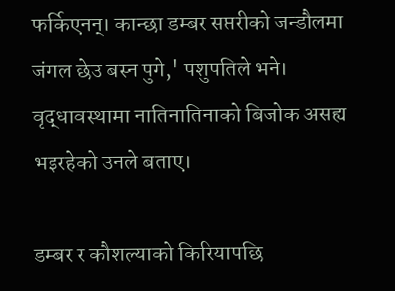फर्किएनन्। कान्छा डम्बर सप्तरीको जन्डौलमा जंगल छेउ बस्न पुगे,' पशुपतिले भने। वृद्धावस्थामा नातिनातिनाको बिजोक असह्य भइरहेको उनले बताए।

डम्बर र कौशल्याको किरियापछि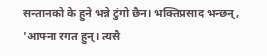सन्तानको के हुने भन्ने टुंगो छैन। भक्तिप्रसाद भन्छन्, 'आफ्ना रगत हुन्। त्यसै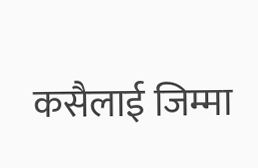कसैलाई जिम्मा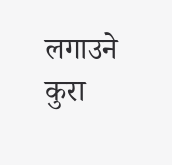लगाउने कुरा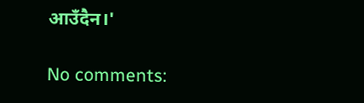आउँदैन।'

No comments: